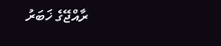ރާއްޖޭގެ ޚަބަރު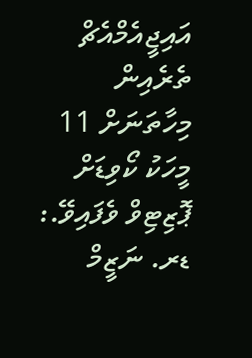އައިޖީއެމްއެޗް ތެރެއިން މިހާތަނަށް 11 މީހަކު ކޯވިޑަށް ޕޮޒިޓިވް ވެފައިވޭ.: ޑރ. ނަޒީމް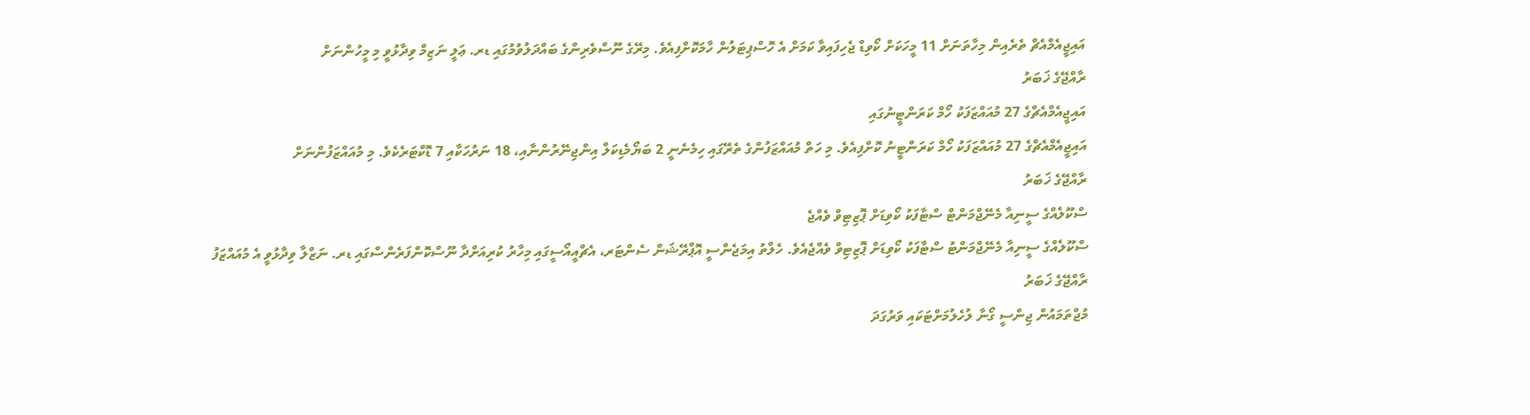އައިޖީއެމްއެޗް ތެރެއިން މިހާތަނަށް 11 މީހަކަށް ކޯވިޑް ޖެހިފައިވާ ކަމަށް އެ ހޮސްޕިޓަލުން ހާމަކޮށްފިއެވެ. މިރޭގެ ނޫސްވެރިންގެ ބައްދަލުވުމުގައި ޑރ. ޢަލީ ނަޒިމް ވިދާޅުވީ މި މީހުންނަށް
ރާއްޖޭގެ ޚަބަރު
އައިޖީއެމްއެޗްގެ 27 މުއައްޒަފަކު ހޯމް ކަރަންޓީނުގައި
އައިޖީއެމްއެޗްގެ 27 މުއައްޒަފަކު ހޯމް ކަރަންޓީނު ކޮށްފިއެވެ. މި ހަތް މުއައްޒަފުންގެ ތެރޭގައި ހިމެނެނީ 2 ބަޔޯމެޑިކަލް އިންޖިނޭރުންނާއި، 18 ނަރުހަކާއި 7 ޑޮކްޓަރެކެވެ. މި މުއައްޒަފުންނަށް
ރާއްޖޭގެ ޚަބަރު
ސްކޫލެއްގެ ސީނިއާ މެނޭޖްމަންޓް ސްޓާފަކު ކޯވިޑަށް ޕޮޒިޓިވް ވެއްޖެ
ސްކޫލެއްގެ ސީނިއާ މެނޭޖްމަންޓު ސްޓާފަކު ކޯވިޑަށް ޕޮޒިޓިވް ވެއްޖެއެވެ. ހެލްތު އިމަޖެންސީ އޮޕްރޭޝަން ސެންޓަރ، އެޗްއީއޯސީގައި މިހާރު ކުރިއަށްދާ ނޫސްކޮންފަރެންސްގައި ޑރ. ނަޒްލާ ވިދާޅުވީ އެ މުއައްޒަފު
ރާއްޖޭގެ ޚަބަރު
މުޖްތަމައުން ޖިންސީ ގޯނާ ލުހެލުމަށްޓަކައި ވަރުގަދަ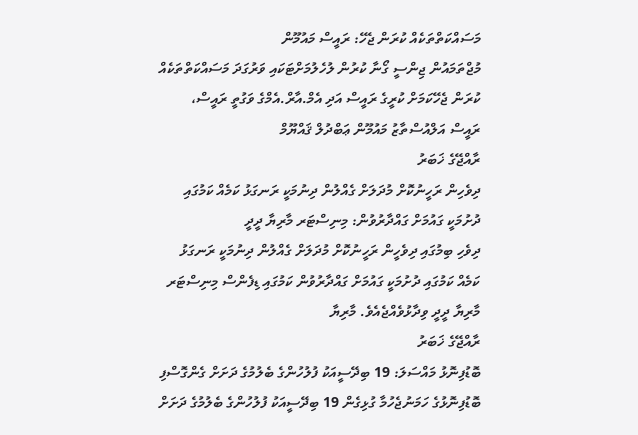މަސައްކަތްތަކެއް ކުރަން ޖެހޭ: ރައީސް މައުމޫން
މުޖްތަމައުން ޖިންސީ ގޯނާ ކުރުން ލުހެލުމަށްޓަކައި ވަރުގަދަ މަސައްކަތްތަކެއް ކުރަން ޖެހޭކަމަށް ކުރީގެ ރައީސް އަދި އެމް.އާރް.އެމްގެ ވަގުތީ ރައީސް، ރައީސް އަލްއުސްތާޒު މައުމޫން ޢަބްދުލް ޤައްޔޫމް
ރާއްޖޭގެ ޚަބަރު
ދިވެހިން ރަހީނުކޮށް މުދަލަށް ގެއްލުން ދިނުމަކީ ރަނގަޅު ކަމެއް ކަމުގައި ދުށުމަކީ ގައުމަށް ގައްދާރުވުން: މިނިސްޓަރ މާރިޔާ ދީދީ
ދިވެހި ބިމުގައި ދިވެހީން ރަހީނުކޮށް މުދަލަށް ގެއްލުން ދިނުމަކީ ރަނގަޅު ކަމެއް ކަމުގައި ދުށުމަކީ ގައުމަށް ގައްދާރުވުން ކަމުގައި ޑިފެންސް މިނިސްޓަރ މާރިޔާ ދީދީ ވިދާޅުވެއްޖެއެވެ. މާރިޔާ
ރާއްޖޭގެ ޚަބަރު
ބޮޑުފިނޮޅު މައްސަލަ: 19 ބިދޭސީއަކު ފުލުހުންގެ ބެލުމުގެ ދަށަށް ގެންގޮސްފި
ބޮޑުފިނޮޅުގެ ހަމަނުޖެހުމާ ގުޅިގެން 19 ބިދޭސީއަކު ފުލުހުންގެ ބެލުމުގެ ދަށަށް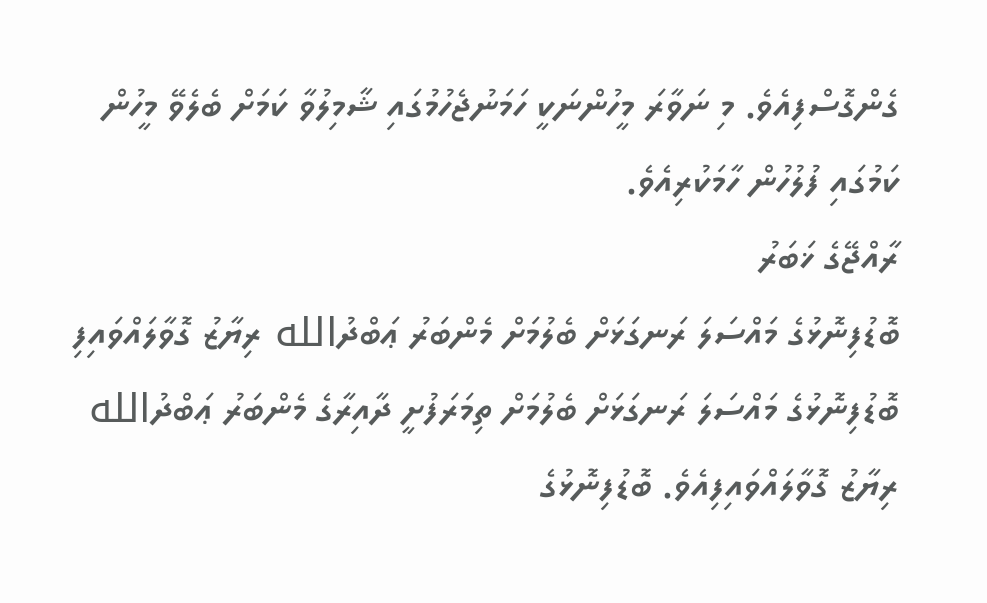ގެންގޮސްފިއެވެ. މި ނަވާރަ މީހުންނަކީ ހަމަނުޖެހުމުގައި ޝާމިލުވާ ކަމަށް ބެލެވޭ މީހުން ކަމުގައި ފުލުހުން ހާމަކުރިއެވެ.
ރާއްޖޭގެ ޚަބަރު
ބޮޑުފިނޮޅުގެ މައްސަލަ ރަނގަޅަށް ބެލުމަށް މެންބަރު ޢަބްދުالله ރިޔާޒު ގޮވާލައްވައިފި
ބޮޑުފިނޮޅުގެ މައްސަލަ ރަނގަޅަށް ބެލުމަށް ތިމަރަފުށީ ދާއިރާގެ މެންބަރު ޢަބްދުالله ރިޔާޒު ގޮވާލައްވައިފިއެވެ. ބޮޑުފިނޮޅުގެ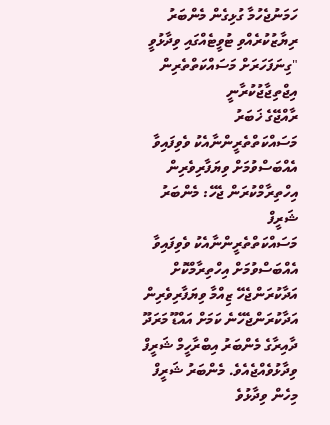ހަމަނުޖެހުމާ ގުޅިގެން މެންބަރު ރިޔާޒުކުރެއްވި ޓުވީޓެއްގައި ވިދާޅުވީ "ގިނަފަހަރަށް މަސައްކަތްތެރިން އިޖްތިޖާޖުކުރާނީ
ރާއްޖޭގެ ޚަބަރު
މަސައްކަތްތެރީންނާއެކު ވެވިފައިވާ އެއްބަސްވުމަށް ވިޔަފާރިވެރިން އިހްތިރާމްކުރަން ޖެހޭ: މެންބަރު ޝަރީފް
މަސައްކަތްތެރީންނާއެކު ވެވިފައިވާ އެއްބަސްވުމަށް އިހްތިރާމްކޮށް އަދާކުރަންޖެހޭ ޒިއްމާ ވިޔަފާރިވެރިން އަދާކުރަންޖެހޭނެ ކަމަށް އައްޑޫ މަރަދޫ ދާއިރާގެ މެންބަރު އިބްރާހީމް ޝަރީފް ވިދާޅުވެއްޖެއެވެ. މެންބަރު ޝަރީފް މިހެން ވިދާޅުވެ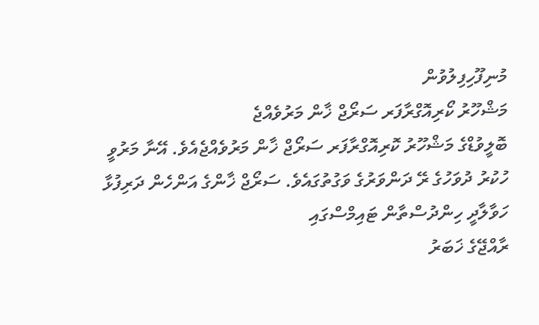މުނިފޫހިފިލުވުން
މަޝްހޫރު ކޯރިއޮގްރާފަރ ސަރޯޖް ޚާން މަރުވެއްޖެ
ބޮލީވުޑްގެ މަޝްހޫރު ކޮރިއޮގްރާފަރ ސަރޯޖް ޚާން މަރުވެއްޖެއެވެ. އޭނާ މަރުވީ ހުކުރު ދުވަހުގެ ރޭ ދަންވަރުގެ ވަގުތުގައެވެ. ސަރޯޖް ޚާންގެ އަންހެން ދަރިފުޅާ ހަވާލާދީ ހިންދުސްތާން ޓައިމްސްގައި
ރާއްޖޭގެ ޚަބަރު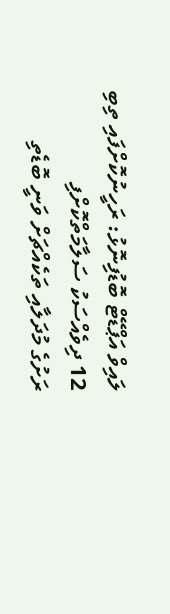ލައިވް އަޕްޑޭޓް ބޮޑުފިނޮޅު: ރަހީނުކޮށްފައި ތިބި 12 ދިވެއްސަކު ސަލާމަތްކޮށްފި
ރަށުގެ މުދަލާއި ތަކެއްޗަށް ވަނީ ބޮޑެތި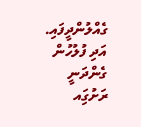ގެއްލުންދީފައި. އަދި ފުލުހުން ގެންދަނީ ރަށުގަިއ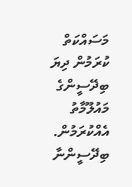މަސައްކަތް ކުރަމުން ދިޔަ ބިދޭސީންގެ މައުލޫމާތު އެއްކުރަމުން. ބިދޭސީންނާ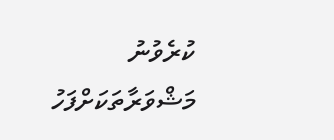ކުރެވުނު މަޝްވަރާތަކަށްފަހު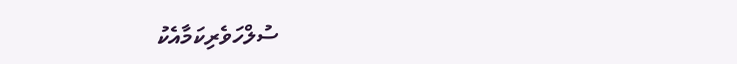ސުލްހަވެރިކަމާއެކު